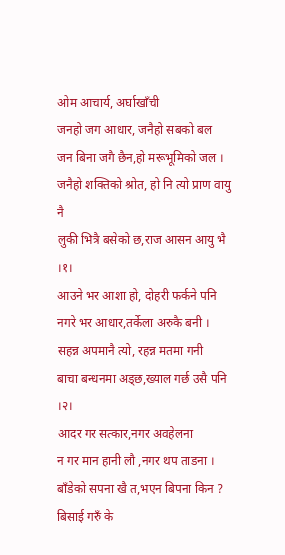ओम आचार्य, अर्घाखाँची
जनहो जग आधार, जनैहो सबको बल
जन बिना जगै छैन,हो मरूभूमिको जल ।
जनैहो शक्तिको श्रोत, हो नि त्यो प्राण वायु नै
लुकी भित्रै बसेको छ,राज आसन आयु भै ।१।
आउने भर आशा हो, दोहरी फर्कने पनि
नगरे भर आधार,तर्केला अरुकै बनी ।
सहन्न अपमानै त्यो, रहन्न मतमा गनी
बाचा बन्धनमा अड्छ,ख्याल गर्छ उसै पनि ।२।
आदर गर सत्कार,नगर अवहेलना
न गर मान हानी लौ ,नगर थप ताडना ।
बाँडेको सपना खै त,भएन बिपना किन ?
बिसाई गरुँ के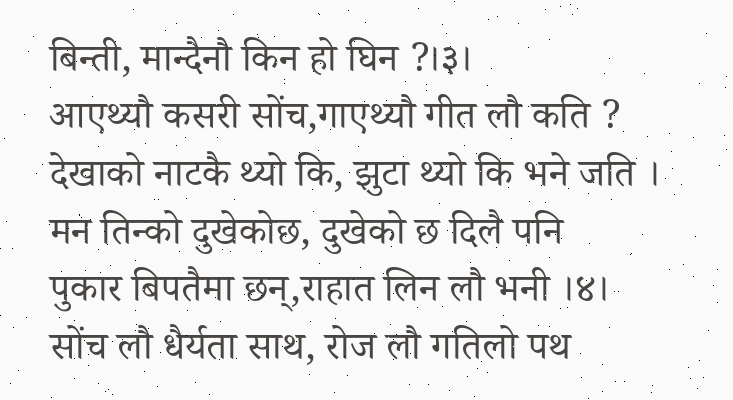बिन्ती, मान्दैनौ किन हो घिन ?।३।
आएथ्यौ कसरी सोंच,गाएथ्यौ गीत लौ कति ?
देखाको नाटकै थ्यो कि, झुटा थ्यो कि भने जति ।
मन तिन्को दुखेकोछ, दुखेको छ दिलै पनि
पुकार बिपतैमा छन्,राहात लिन लौ भनी ।४।
सोंच लौ धैर्यता साथ, रोज लौ गतिलो पथ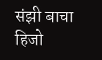संझी बाचा हिजो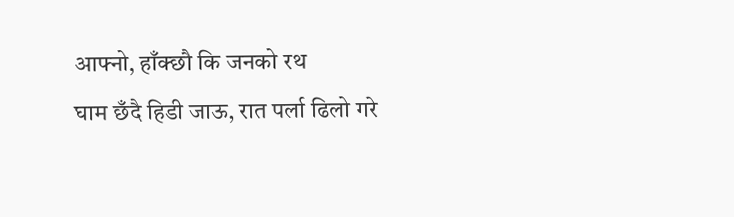आफ्नो, हाँक्छौ कि जनको रथ
घाम छँदै हिडी जाऊ, रात पर्ला ढिलो गरे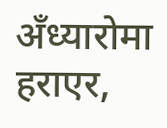अँध्यारोमा हराएर,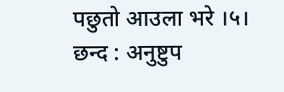पछुतो आउला भरे ।५।
छन्द : अनुष्टुप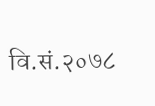वि.सं.२०७८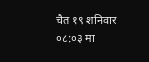चैत १९ शनिवार ०८:०३ मा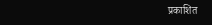प्रकाशित